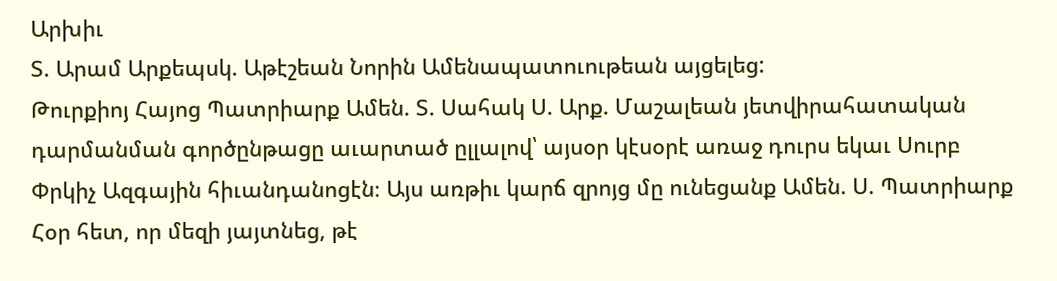Արխիւ
Տ. Արամ Արքեպսկ. Աթէշեան Նորին Ամենապատուութեան այցելեց:
Թուրքիոյ Հայոց Պատրիարք Ամեն. Տ. Սահակ Ս. Արք. Մաշալեան յետվիրահատական դարմանման գործընթացը աւարտած ըլլալով՝ այսօր կէսօրէ առաջ դուրս եկաւ Սուրբ Փրկիչ Ազգային հիւանդանոցէն։ Այս առթիւ կարճ զրոյց մը ունեցանք Ամեն. Ս. Պատրիարք Հօր հետ, որ մեզի յայտնեց, թէ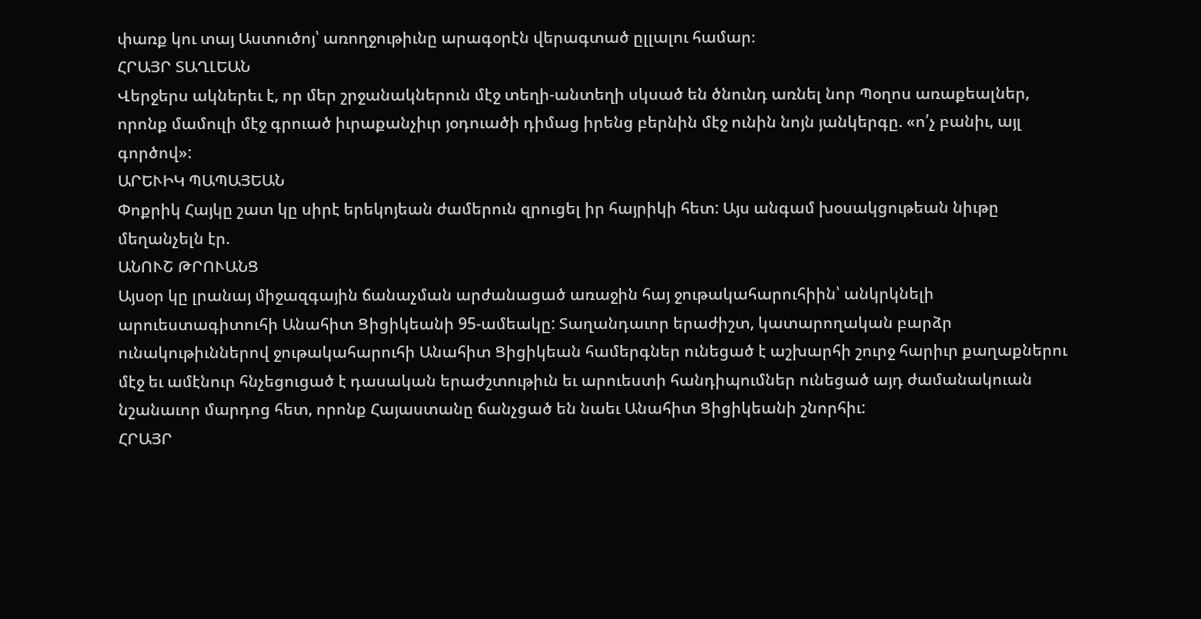փառք կու տայ Աստուծոյ՝ առողջութիւնը արագօրէն վերագտած ըլլալու համար։
ՀՐԱՅՐ ՏԱՂԼԵԱՆ
Վերջերս ակներեւ է, որ մեր շրջանակներուն մէջ տեղի-անտեղի սկսած են ծնունդ առնել նոր Պօղոս առաքեալներ, որոնք մամուլի մէջ գրուած իւրաքանչիւր յօդուածի դիմաց իրենց բերնին մէջ ունին նոյն յանկերգը. «ո՛չ բանիւ, այլ գործով»:
ԱՐԵՒԻԿ ՊԱՊԱՅԵԱՆ
Փոքրիկ Հայկը շատ կը սիրէ երեկոյեան ժամերուն զրուցել իր հայրիկի հետ: Այս անգամ խօսակցութեան նիւթը մեղանչելն էր.
ԱՆՈՒՇ ԹՐՈՒԱՆՑ
Այսօր կը լրանայ միջազգային ճանաչման արժանացած առաջին հայ ջութակահարուհիին՝ անկրկնելի արուեստագիտուհի Անահիտ Ցիցիկեանի 95-ամեակը: Տաղանդաւոր երաժիշտ, կատարողական բարձր ունակութիւններով ջութակահարուհի Անահիտ Ցիցիկեան համերգներ ունեցած է աշխարհի շուրջ հարիւր քաղաքներու մէջ եւ ամէնուր հնչեցուցած է դասական երաժշտութիւն եւ արուեստի հանդիպումներ ունեցած այդ ժամանակուան նշանաւոր մարդոց հետ, որոնք Հայաստանը ճանչցած են նաեւ Անահիտ Ցիցիկեանի շնորհիւ:
ՀՐԱՅՐ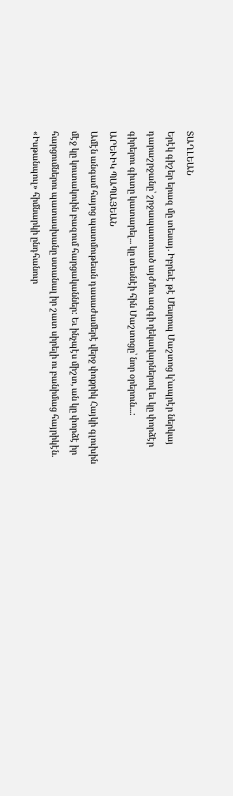ՏԱՂԼԵԱՆ
Երէկ գիշեր երազ մը տեսայ. Իբրեւէ թէ Մեսրոպ Մաշտոց կ՚ապրէր ներկայ դարաշրջանը՝ շրջապատուած այժմու ազգի ղեկավարներով եւ կը փորձէր գիրերու գիւտը կատարել... կը տեսնէի հին Մաշտոցը՝ նոր օրերուն...:
ԱՐԵՒԻԿ ՊԱՊԱՅԵԱՆ
Ամէն անգամ հայոց պատմութեան դասաժամերէ վերջ փոքրիկ Հայկի գլուխին մէջ կը կուտակուին բազում հարցականներ: Եւ ինչպէս միշտ, ան կը փորձէ իր հարցումներու պատասխանը ստանալ իր շատ սիրելի ու բանիմաց հայրիկէն.
«Իսթանպուլ» հիմնարկի ընդհանուր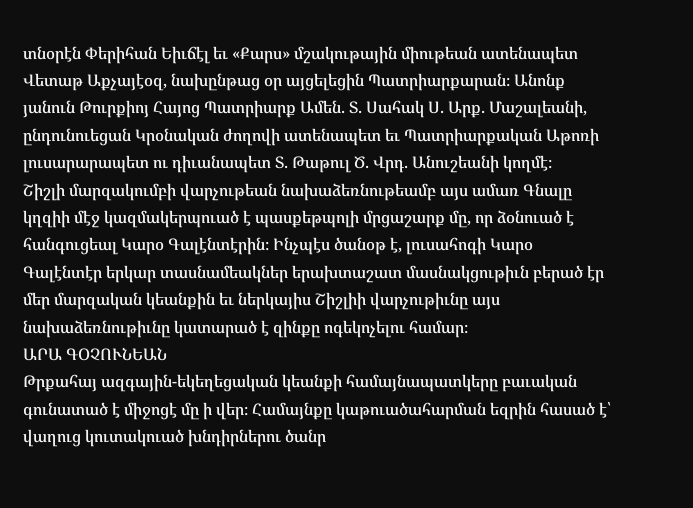տնօրէն Փերիհան Եիւճէլ եւ «Քարս» մշակութային միութեան ատենապետ Վետաթ Աքչայէօզ, նախընթաց օր այցելեցին Պատրիարքարան։ Անոնք յանուն Թուրքիոյ Հայոց Պատրիարք Ամեն. Տ. Սահակ Ս. Արք. Մաշալեանի, ընդունուեցան Կրօնական ժողովի ատենապետ եւ Պատրիարքական Աթոռի լուսարարապետ ու դիւանապետ Տ. Թաթուլ Ծ. Վրդ. Անուշեանի կողմէ։
Շիշլի մարզակումբի վարչութեան նախաձեռնութեամբ այս ամառ Գնալը կղզիի մէջ կազմակերպուած է պասքեթպոլի մրցաշարք մը, որ ձօնուած է հանգուցեալ Կարօ Գալէնտէրին։ Ինչպէս ծանօթ է, լուսահոգի Կարօ Գալէնտէր երկար տասնամեակներ երախտաշատ մասնակցութիւն բերած էր մեր մարզական կեանքին եւ ներկայիս Շիշլիի վարչութիւնը այս նախաձեռնութիւնը կատարած է զինքը ոգեկոչելու համար։
ԱՐԱ ԳՕՉՈՒՆԵԱՆ
Թրքահայ ազգային-եկեղեցական կեանքի համայնապատկերը բաւական գունատած է միջոցէ մը ի վեր։ Համայնքը կաթուածահարման եզրին հասած է՝ վաղուց կուտակուած խնդիրներու ծանր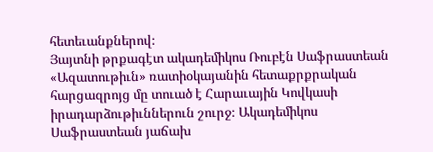հետեւանքներով։
Յայտնի թրքագէտ ակադեմիկոս Ռուբէն Սաֆրաստեան «Ազատութիւն» ռատիօկայանին հետաքրքրական հարցազրոյց մը տուած է Հարաւային Կովկասի իրադարձութիւններուն շուրջ։ Ակադեմիկոս Սաֆրաստեան յաճախ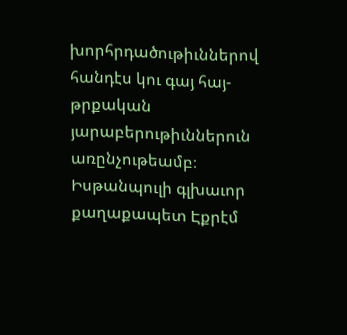խորհրդածութիւններով հանդէս կու գայ հայ-թրքական յարաբերութիւններուն առընչութեամբ։
Իսթանպուլի գլխաւոր քաղաքապետ Էքրէմ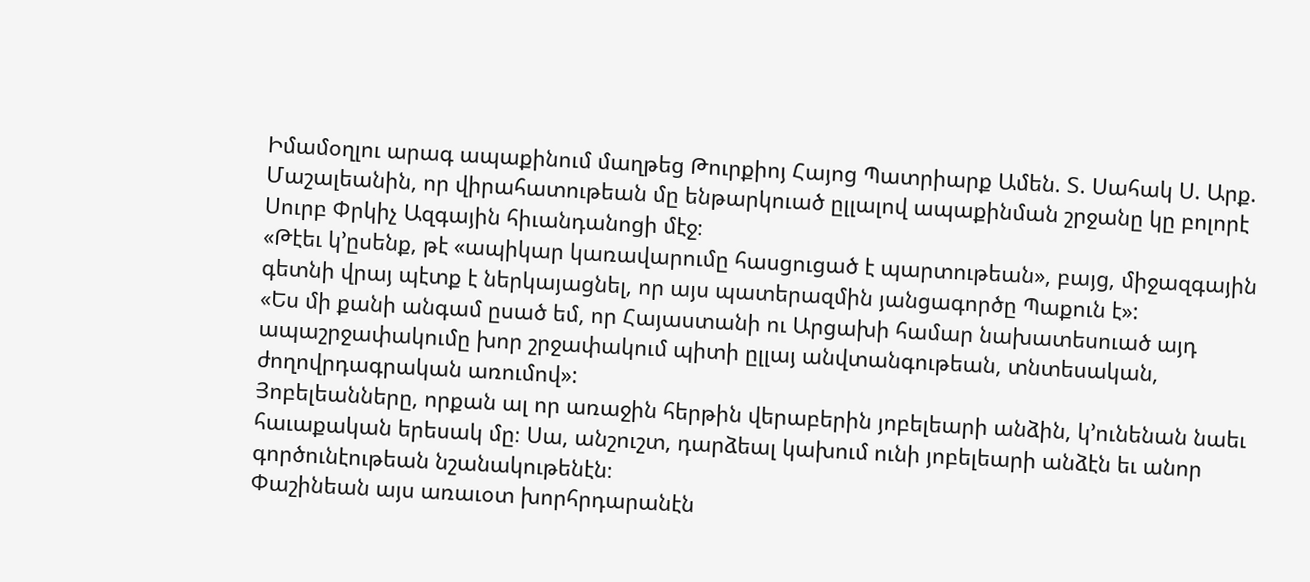Իմամօղլու արագ ապաքինում մաղթեց Թուրքիոյ Հայոց Պատրիարք Ամեն. Տ. Սահակ Ս. Արք. Մաշալեանին, որ վիրահատութեան մը ենթարկուած ըլլալով ապաքինման շրջանը կը բոլորէ Սուրբ Փրկիչ Ազգային հիւանդանոցի մէջ։
«Թէեւ կ՚ըսենք, թէ «ապիկար կառավարումը հասցուցած է պարտութեան», բայց, միջազգային գետնի վրայ պէտք է ներկայացնել, որ այս պատերազմին յանցագործը Պաքուն է»:
«Ես մի քանի անգամ ըսած եմ, որ Հայաստանի ու Արցախի համար նախատեսուած այդ ապաշրջափակումը խոր շրջափակում պիտի ըլլայ անվտանգութեան, տնտեսական, ժողովրդագրական առումով»:
Յոբելեանները, որքան ալ որ առաջին հերթին վերաբերին յոբելեարի անձին, կ՚ունենան նաեւ հաւաքական երեսակ մը։ Սա, անշուշտ, դարձեալ կախում ունի յոբելեարի անձէն եւ անոր գործունէութեան նշանակութենէն։
Փաշինեան այս առաւօտ խորհրդարանէն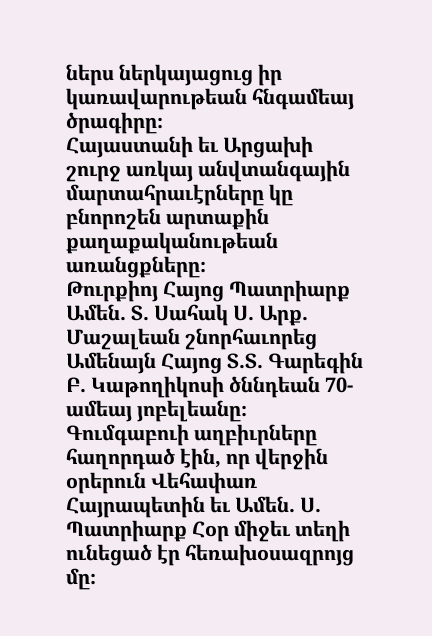ներս ներկայացուց իր կառավարութեան հնգամեայ ծրագիրը։
Հայաստանի եւ Արցախի շուրջ առկայ անվտանգային մարտահրաւէրները կը բնորոշեն արտաքին քաղաքականութեան առանցքները։
Թուրքիոյ Հայոց Պատրիարք Ամեն. Տ. Սահակ Ս. Արք. Մաշալեան շնորհաւորեց Ամենայն Հայոց Տ.Տ. Գարեգին Բ. Կաթողիկոսի ծննդեան 70-ամեայ յոբելեանը։ Գումգաբուի աղբիւրները հաղորդած էին, որ վերջին օրերուն Վեհափառ Հայրապետին եւ Ամեն. Ս. Պատրիարք Հօր միջեւ տեղի ունեցած էր հեռախօսազրոյց մը։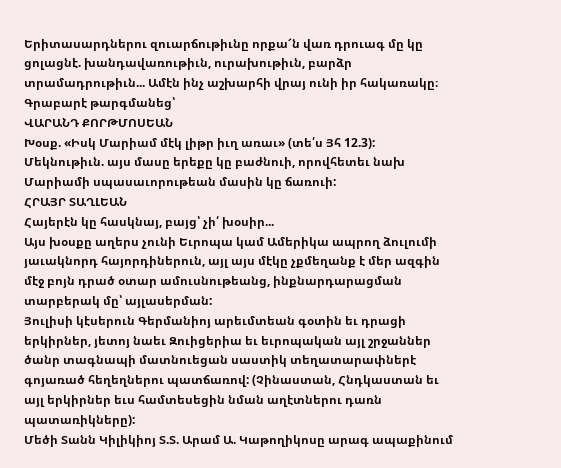Երիտասարդներու զուարճութիւնը որքա՜ն վառ դրուագ մը կը ցոլացնէ. խանդավառութիւն, ուրախութիւն, բարձր տրամադրութիւն... Ամէն ինչ աշխարհի վրայ ունի իր հակառակը։
Գրաբարէ թարգմանեց՝
ՎԱՐԱՆԴ ՔՈՐԹՄՈՍԵԱՆ
Խօսք. «Իսկ Մարիամ մէկ լիթր իւղ առաւ» (տե՛ս Յհ 12.3):
Մեկնութիւն. այս մասը երեքը կը բաժնուի, որովհետեւ նախ Մարիամի սպասաւորութեան մասին կը ճառուի:
ՀՐԱՅՐ ՏԱՂԼԵԱՆ
Հայերէն կը հասկնայ, բայց՝ չի՛ խօսիր...
Այս խօսքը աղերս չունի Եւրոպա կամ Ամերիկա ապրող ձուլումի յաւակնորդ հայորդիներուն, այլ այս մէկը չքմեղանք է մեր ազգին մէջ բոյն դրած օտար ամուսնութեանց, ինքնարդարացման տարբերակ մը՝ այլասերման:
Յուլիսի կէսերուն Գերմանիոյ արեւմտեան գօտին եւ դրացի երկիրներ, յետոյ նաեւ Զուիցերիա եւ եւրոպական այլ շրջաններ ծանր տագնապի մատնուեցան սաստիկ տեղատարափներէ գոյառած հեղեղներու պատճառով: (Չինաստան, Հնդկաստան եւ այլ երկիրներ եւս համտեսեցին նման աղէտներու դառն պատառիկները):
Մեծի Տանն Կիլիկիոյ Տ.Տ. Արամ Ա. Կաթողիկոսը արագ ապաքինում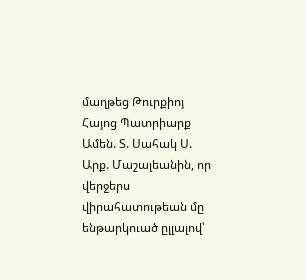մաղթեց Թուրքիոյ Հայոց Պատրիարք Ամեն. Տ. Սահակ Ս. Արք. Մաշալեանին, որ վերջերս վիրահատութեան մը ենթարկուած ըլլալով՝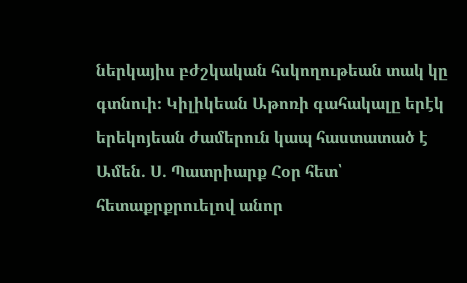ներկայիս բժշկական հսկողութեան տակ կը գտնուի։ Կիլիկեան Աթոռի գահակալը երէկ երեկոյեան ժամերուն կապ հաստատած է Ամեն. Ս. Պատրիարք Հօր հետ՝ հետաքրքրուելով անոր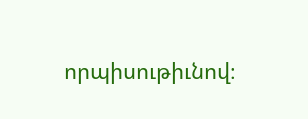որպիսութիւնով։